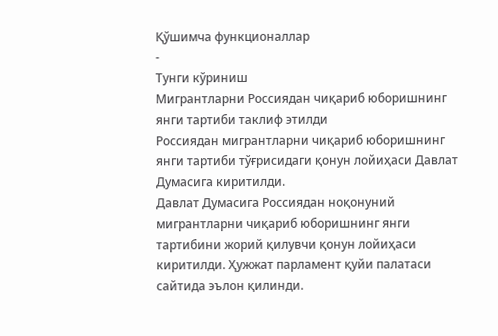Қўшимча функционаллар
-
Тунги кўриниш
Мигрантларни Россиядан чиқариб юборишнинг янги тартиби таклиф этилди
Россиядан мигрантларни чиқариб юборишнинг янги тартиби тўғрисидаги қонун лойиҳаси Давлат Думасига киритилди.
Давлат Думасига Россиядан ноқонуний мигрантларни чиқариб юборишнинг янги тартибини жорий қилувчи қонун лойиҳаси киритилди. Ҳужжат парламент қуйи палатаси сайтида эълон қилинди.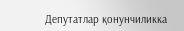Депутатлар қонунчиликка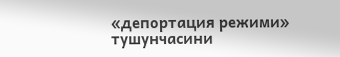«депортация режими» тушунчасини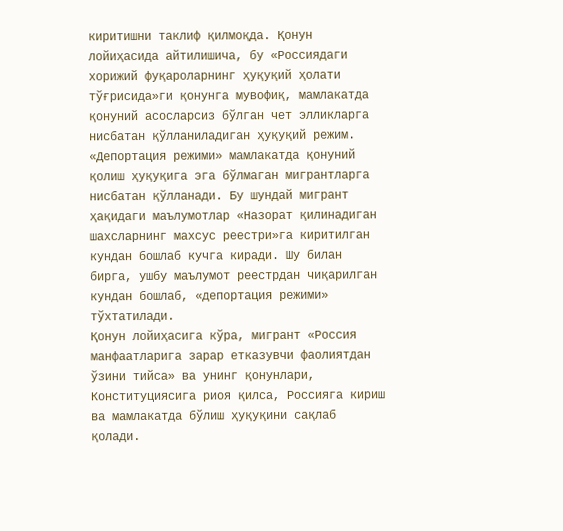киритишни таклиф қилмоқда. Қонун лойиҳасида айтилишича, бу «Россиядаги хорижий фуқароларнинг ҳуқуқий ҳолати тўғрисида»ги қонунга мувофиқ, мамлакатда қонуний асосларсиз бўлган чет элликларга нисбатан қўлланиладиган ҳуқуқий режим.
«Депортация режими» мамлакатда қонуний қолиш ҳуқуқига эга бўлмаган мигрантларга нисбатан қўлланади. Бу шундай мигрант ҳақидаги маълумотлар «Назорат қилинадиган шахсларнинг махсус реестри»га киритилган кундан бошлаб кучга киради. Шу билан бирга, ушбу маълумот реестрдан чиқарилган кундан бошлаб, «депортация режими» тўхтатилади.
Қонун лойиҳасига кўра, мигрант «Россия манфаатларига зарар етказувчи фаолиятдан ўзини тийса» ва унинг қонунлари, Конституциясига риоя қилса, Россияга кириш ва мамлакатда бўлиш ҳуқуқини сақлаб қолади.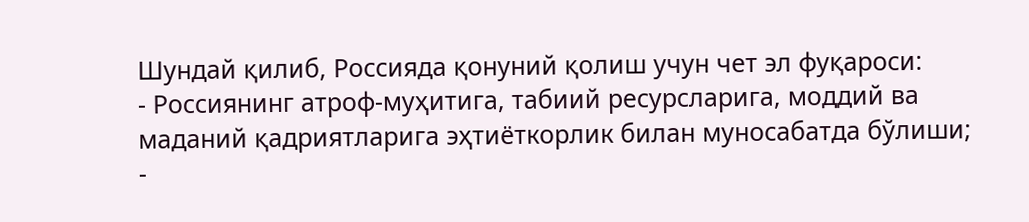Шундай қилиб, Россияда қонуний қолиш учун чет эл фуқароси:
- Россиянинг атроф-муҳитига, табиий ресурсларига, моддий ва маданий қадриятларига эҳтиёткорлик билан муносабатда бўлиши;
-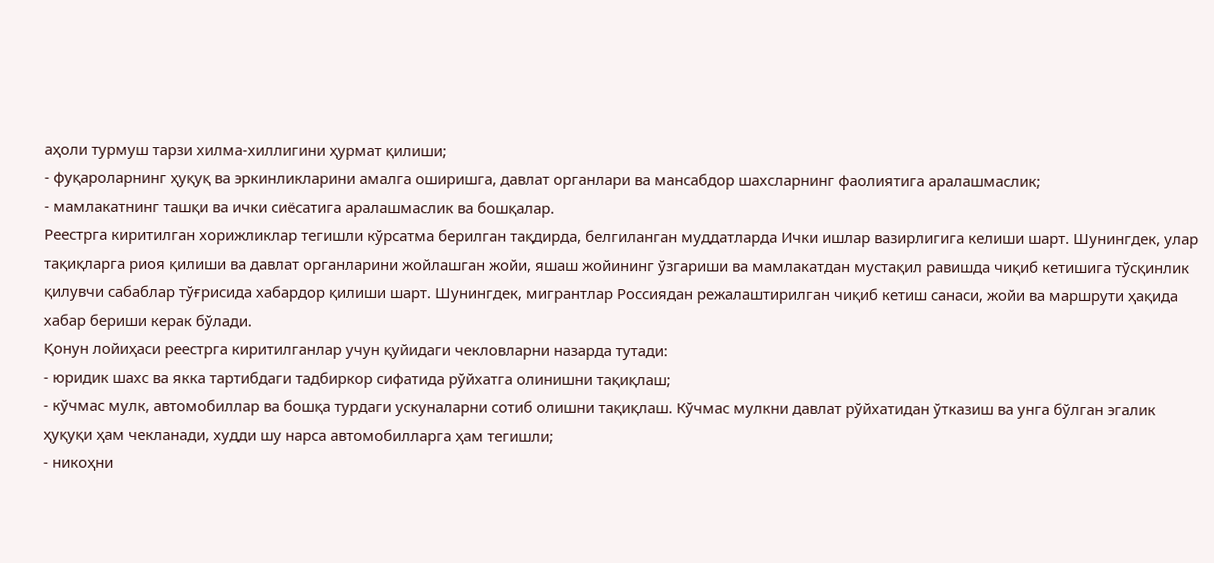аҳоли турмуш тарзи хилма-хиллигини ҳурмат қилиши;
- фуқароларнинг ҳуқуқ ва эркинликларини амалга оширишга, давлат органлари ва мансабдор шахсларнинг фаолиятига аралашмаслик;
- мамлакатнинг ташқи ва ички сиёсатига аралашмаслик ва бошқалар.
Реестрга киритилган хорижликлар тегишли кўрсатма берилган тақдирда, белгиланган муддатларда Ички ишлар вазирлигига келиши шарт. Шунингдек, улар тақиқларга риоя қилиши ва давлат органларини жойлашган жойи, яшаш жойининг ўзгариши ва мамлакатдан мустақил равишда чиқиб кетишига тўсқинлик қилувчи сабаблар тўғрисида хабардор қилиши шарт. Шунингдек, мигрантлар Россиядан режалаштирилган чиқиб кетиш санаси, жойи ва маршрути ҳақида хабар бериши керак бўлади.
Қонун лойиҳаси реестрга киритилганлар учун қуйидаги чекловларни назарда тутади:
- юридик шахс ва якка тартибдаги тадбиркор сифатида рўйхатга олинишни тақиқлаш;
- кўчмас мулк, автомобиллар ва бошқа турдаги ускуналарни сотиб олишни тақиқлаш. Кўчмас мулкни давлат рўйхатидан ўтказиш ва унга бўлган эгалик ҳуқуқи ҳам чекланади, худди шу нарса автомобилларга ҳам тегишли;
- никоҳни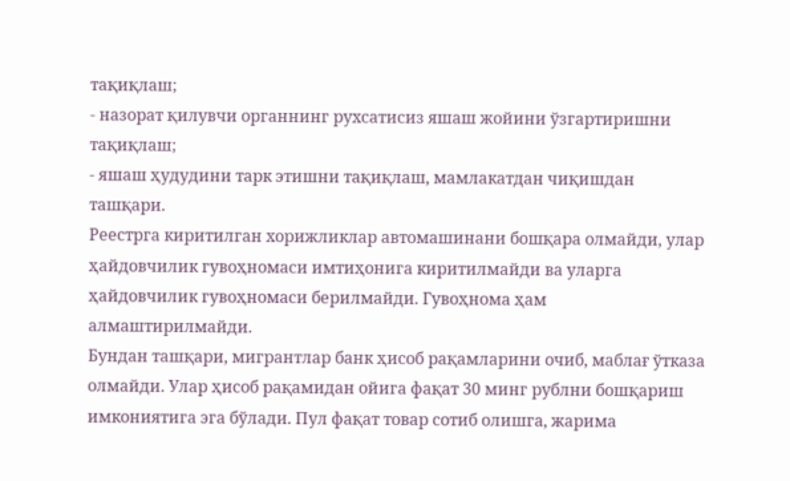тақиқлаш;
- назорат қилувчи органнинг рухсатисиз яшаш жойини ўзгартиришни тақиқлаш;
- яшаш ҳудудини тарк этишни тақиқлаш, мамлакатдан чиқишдан ташқари.
Реестрга киритилган хорижликлар автомашинани бошқара олмайди, улар ҳайдовчилик гувоҳномаси имтиҳонига киритилмайди ва уларга ҳайдовчилик гувоҳномаси берилмайди. Гувоҳнома ҳам алмаштирилмайди.
Бундан ташқари, мигрантлар банк ҳисоб рақамларини очиб, маблағ ўтказа олмайди. Улар ҳисоб рақамидан ойига фақат 30 минг рублни бошқариш имкониятига эга бўлади. Пул фақат товар сотиб олишга, жарима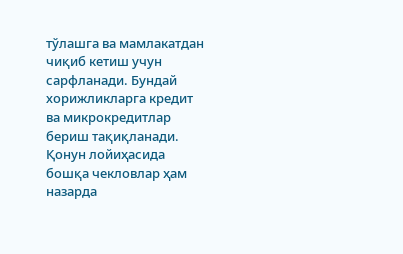тўлашга ва мамлакатдан чиқиб кетиш учун сарфланади. Бундай хорижликларга кредит ва микрокредитлар бериш тақиқланади.
Қонун лойиҳасида бошқа чекловлар ҳам назарда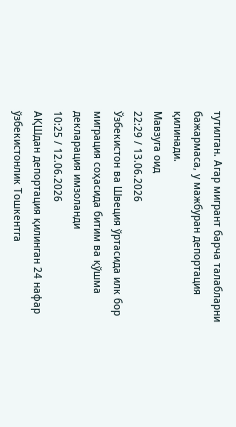тутилган. Агар мигрант барча талабларни бажармаса, у мажбуран депортация қилинади.
Мавзуга оид
22:29 / 13.06.2026
Ўзбекистон ва Швеция ўртасида илк бор миграция соҳасида битим ва қўшма декларация имзоланди
10:25 / 12.06.2026
АҚШдан депортация қилинган 24 нафар ўзбекистонлик Тошкентга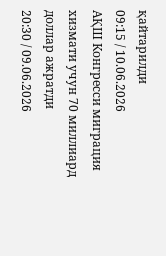қайтарилди
09:15 / 10.06.2026
АҚШ Конгресси миграция хизмати учун 70 миллиард доллар ажратди
20:30 / 09.06.2026